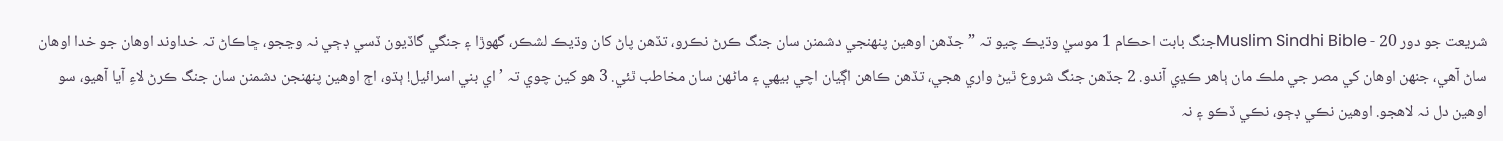شريعت جو دور 20 - Muslim Sindhi Bibleجنگ بابت احڪام 1 موسيٰ وڌيڪ چيو تہ ”جڏهن اوهين پنهنجي دشمنن سان جنگ ڪرڻ نڪرو، تڏهن پاڻ کان وڌيڪ لشڪر، گھوڙا ۽ جنگي گاڏيون ڏسي ڊڄي نہ وڃجو، ڇاڪاڻ تہ خداوند اوهان جو خدا اوهان ساڻ آهي، جنهن اوهان کي مصر جي ملڪ مان ٻاهر ڪڍي آندو. 2 جڏهن جنگ شروع ٿيڻ واري هجي، تڏهن ڪاهن اڳيان اچي بيهي ۽ ماڻهن سان مخاطب ٿئي. 3 هو کين چوي تہ ’اي بني اسرائيل! ٻڌو، اڄ اوهين پنهنجن دشمنن سان جنگ ڪرڻ لاءِ آيا آهيو، سو اوهين دل نہ لاهجو. اوهين نڪي ڊڄو، نڪي ڏڪو ۽ نہ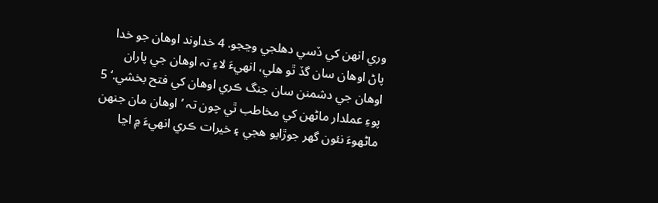وري انهن کي ڏسي دهلجي وڃجو. 4 خداوند اوهان جو خدا پاڻ اوهان سان گڏ ٿو هلي، انهيءَ لاءِ تہ اوهان جي پاران اوهان جي دشمنن سان جنگ ڪري اوهان کي فتح بخشي.‘ 5 پوءِ عملدار ماڻهن کي مخاطب ٿي چون تہ ’اوهان مان جنهن ماڻهوءَ نئون گھر جوڙايو هجي ۽ خيرات ڪري انهيءَ ۾ اڃا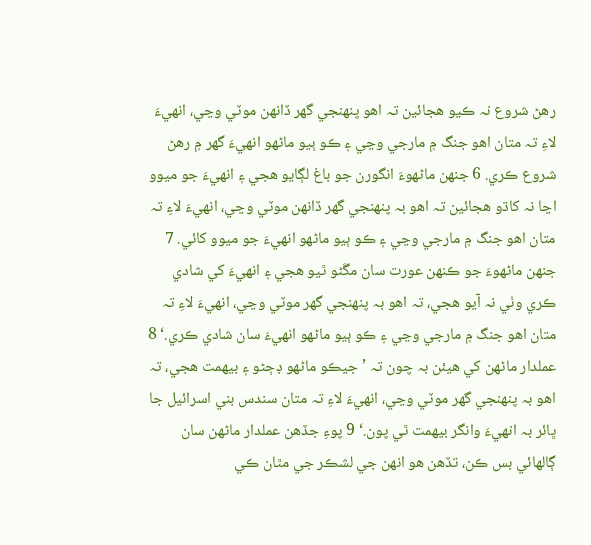رهڻ شروع نہ ڪيو هجائين تہ اهو پنهنجي گھر ڏانهن موٽي وڃي، انهيءَ لاءِ تہ متان اهو جنگ ۾ مارجي وڃي ۽ ڪو ٻيو ماڻهو انهيءَ گھر ۾ رهڻ شروع ڪري. 6 جنهن ماڻهوءَ انگورن جو باغ لڳايو هجي ۽ انهيءَ جو ميوو اڃا نہ کاڌو هجائين تہ اهو بہ پنهنجي گھر ڏانهن موٽي وڃي، انهيءَ لاءِ تہ متان اهو جنگ ۾ مارجي وڃي ۽ ڪو ٻيو ماڻهو انهيءَ جو ميوو کائي. 7 جنهن ماڻهوءَ جو ڪنهن عورت سان مڱڻو ٿيو هجي ۽ انهيءَ کي شادي ڪري وٺي نہ آيو هجي، تہ اهو بہ پنهنجي گھر موٽي وڃي، انهيءَ لاءِ تہ متان اهو جنگ ۾ مارجي وڃي ۽ ڪو ٻيو ماڻهو انهيءَ سان شادي ڪري.‘ 8 عملدار ماڻهن کي هيئن بہ چون تہ ’جيڪو ماڻهو ڊڄڻو ۽ بيهمت هجي، تہ اهو بہ پنهنجي گھر موٽي وڃي، انهيءَ لاءِ تہ متان سندس بني اسرائيل جا ڀائر بہ انهيءَ وانگر بيهمت ٿي پون.‘ 9 پوءِ جڏهن عملدار ماڻهن سان ڳالهائي بس ڪن، تڏهن هو انهن جي لشڪر جي مٿان ڪي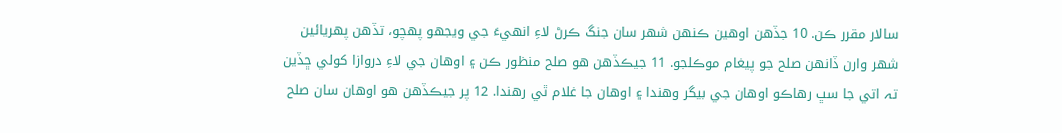سالار مقرر ڪن. 10 جڏهن اوهين ڪنهن شهر سان جنگ ڪرڻ لاءِ انهيءَ جي ويجھو پهچو، تڏهن پهريائين شهر وارن ڏانهن صلح جو پيغام موڪلجو. 11 جيڪڏهن هو صلح منظور ڪن ۽ اوهان جي لاءِ دروازا کولي ڇڏين تہ اتي جا سڀ رهاڪو اوهان جي بيگر وهندا ۽ اوهان جا غلام ٿي رهندا. 12 پر جيڪڏهن هو اوهان سان صلح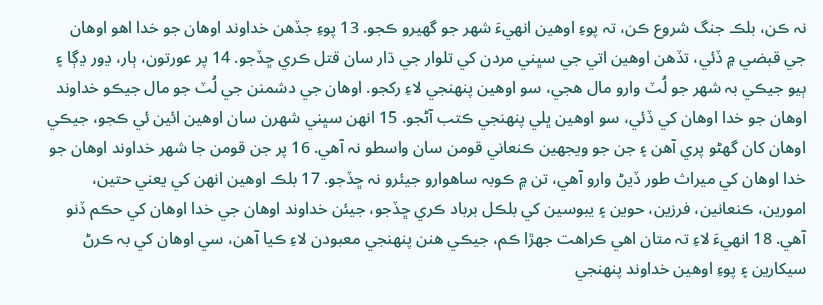نہ ڪن، بلڪ جنگ شروع ڪن، تہ پوءِ اوهين انهيءَ شهر جو گھيرو ڪجو. 13 پوءِ جڏهن خداوند اوهان جو خدا اهو اوهان جي قبضي ۾ ڏئي، تڏهن اوهين اتي جي سڀني مردن کي تلوار جي ڌار سان قتل ڪري ڇڏجو. 14 پر عورتون، ٻار، ڍور ڍڳا ۽ ٻيو جيڪي بہ شهر جو لُٽ وارو مال هجي، سو اوهين پنهنجي لاءِ رکجو. اوهان جي دشمنن جي لُٽ جو مال جيڪو خداوند اوهان جو خدا اوهان کي ڏئي، سو اوهين ڀلي پنهنجي ڪتب آڻجو. 15 انهن سڀني شهرن سان اوهين ائين ئي ڪجو، جيڪي اوهان کان گھڻو پري آهن ۽ جن جو ويجھين ڪنعاني قومن سان واسطو نہ آهي. 16 پر جن قومن جا شهر خداوند اوهان جو خدا اوهان کي ميراث طور ڏيڻ وارو آهي، تن ۾ ڪوبہ ساهوارو جيئرو نہ ڇڏجو. 17 بلڪ اوهين انهن کي يعني حتين، امورين، ڪنعانين، فرزين، حوين ۽ يبوسين کي بلڪل برباد ڪري ڇڏجو، جيئن خداوند اوهان جي خدا اوهان کي حڪم ڏنو آهي. 18 انهيءَ لاءِ تہ متان اهي ڪراهت جهڙا ڪم، جيڪي هنن پنهنجي معبودن لاءِ ڪيا آهن، سي اوهان کي بہ ڪرڻ سيکارين ۽ پوءِ اوهين خداوند پنهنجي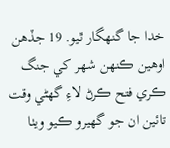خدا جا گنهگار ٿيو. 19 جڏهن اوهين ڪنهن شهر کي جنگ ڪري فتح ڪرڻ لاءِ گھڻي وقت تائين ان جو گھيرو ڪيو ويٺا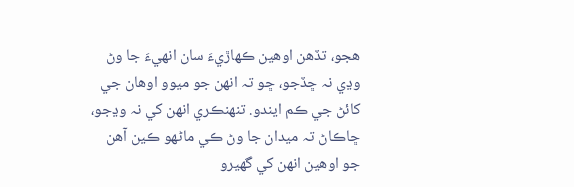هجو، تڏهن اوهين ڪهاڙيءَ سان انهيءَ جا وڻ وڍي نہ ڇڏجو، ڇو تہ انهن جو ميوو اوهان جي کائڻ جي ڪم ايندو. تنهنڪري انهن کي نہ وڍجو، ڇاڪاڻ تہ ميدان جا وڻ ڪي ماڻهو ڪين آهن جو اوهين انهن کي گھيرو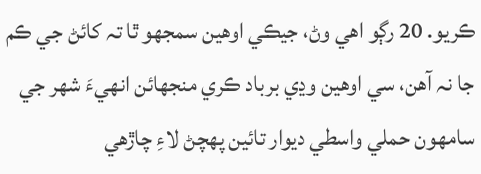ڪريو. 20 رڳو اهي وڻ، جيڪي اوهين سمجھو ٿا تہ کائڻ جي ڪم جا نہ آهن، سي اوهين وڍي برباد ڪري منجھائن انهيءَ شهر جي سامهون حملي واسطي ديوار تائين پهچڻ لاءِ چاڙهي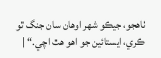ٺاهجو، جيڪو شهر اوهان سان جنگ ٿو ڪري، ايستائين جو اهو هٿ اچي.“ |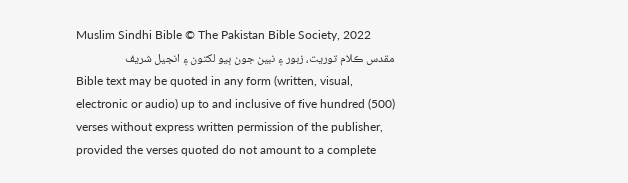Muslim Sindhi Bible © The Pakistan Bible Society, 2022
مقدس ڪلام توريت، زبور ۽ نبين جون ٻيو لکتون ۽ انجيل شريف
Bible text may be quoted in any form (written, visual, electronic or audio) up to and inclusive of five hundred (500) verses without express written permission of the publisher, provided the verses quoted do not amount to a complete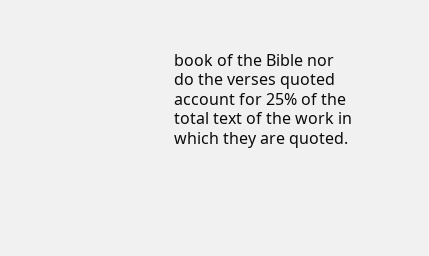book of the Bible nor do the verses quoted account for 25% of the total text of the work in which they are quoted.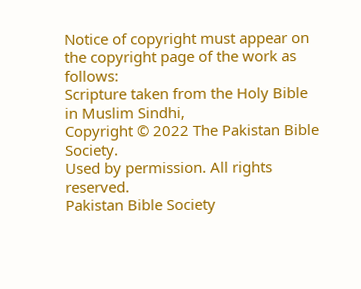Notice of copyright must appear on the copyright page of the work as follows:
Scripture taken from the Holy Bible in Muslim Sindhi,
Copyright © 2022 The Pakistan Bible Society.
Used by permission. All rights reserved.
Pakistan Bible Society